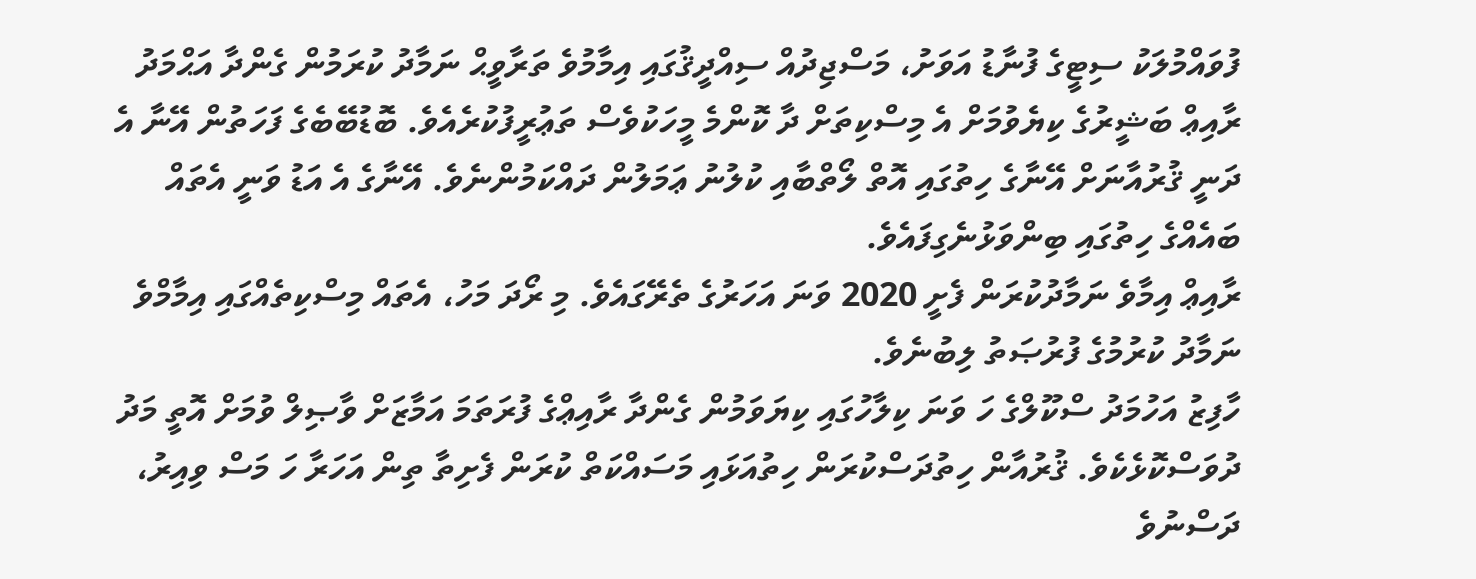ފުވައްމުލަކު ސިޓީގެ ފުނާޑު އަވަށު، މަސްޖިދުއް ސިއްދީޤުގައި އިމާމުވެ ތަރާވީޙް ނަމާދު ކުރަމުން ގެންދާ އަޙްމަދު ރާއިޢް ބަޝީރުގެ ކިޔެވުމަށް އެ މިސްކިތަށް ދާ ކޮންމެ މީހަކުވެސް ތަޢުރީފުކުރެއެވެ. ބޮޑުބޭބެގެ ފަހަތުން އޭނާ އެ ދަނީ ޤުރުއާނަށް އޭނާގެ ހިތުގައި އޮތް ލޯތްބާއި ކުލުނު ޢަމަލުން ދައްކަމުންނެވެ. އޭނާގެ އެ އަޑު ވަނީ އެތައް ބައެއްގެ ހިތުގައި ބިންވަޅުނެގިފައެވެ.
ރާއިޢް އިމާވެ ނަމާދުކުރަން ފެށީ 2020 ވަނަ އަހަރުގެ ތެރޭގައެވެ. މި ރޯދަ މަހު، އެތައް މިސްކިތެއްގައި އިމާމްވެ ނަމާދު ކުރުމުގެ ފުރުޞަތު ލިބުނެވެ.
ހާފިޒު އަހުމަދު ސްކޫލްގެ ހަ ވަނަ ކިލާހުގައި ކިޔަވަމުން ގެންދާ ރާއިޢްގެ ފުރަތަމަ އަމާޒަށް ވާޞިލް ވުމަށް އޮތީ މަދު ދުވަސްކޮޅެކެވެ. ޤުރުއާން ހިތުދަސްކުރަން ހިތުއަޅައި މަސައްކަތް ކުރަން ފެށިތާ ތިން އަހަރާ ހަ މަސް ވިއިރު، ދަސްނުވެ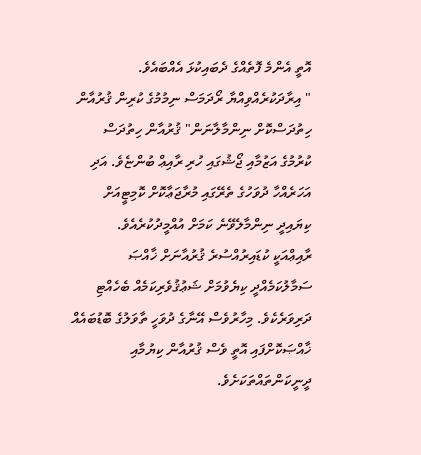އޮތީ އެންމެ ފޮތެއްގެ ދެބައިކުޅަ އެއްބައެވެ.
" އިރާދަކުރެއްވިއްޔާ ރޯދަމަސް ނިމުމުގެ ކުރިން ޤުރުއާން ހިތުދަސްކޮށް ނިންމާލާނަން" ޤުރުއާން ހިތުދަސް ކުރުމުގެ އަޒުމާއި ޖޯޝުގައި ހުރި ރާއިޢް ބުންޏެވެ. އަދި އަހަރެއްހާ ދުވަހުގެ ތެރޭގައި މުރާޖަޢާކޮށް ކޮމިޓީއަށް ކިޔައިދީ ނިންމާލެވޭނެ ކަމަށް އުއްމީދުކުރެއެވެ.
ރާއިޢްއަކީ ކުޑައިރުއްސުރެ ޤުރުއާނަށް ޚާއްޞަ ސަމާލުކަމެއްދީ ކިޔެވުމަށް ޝަޢުޤުވެރިކަމެއް ބެހެއްޓި ދަރިވަރެކެވެ. މިހާރުވެސް އޭނާގެ ދުވަހީ ތާވަލުގެ ބޮޑުބައެއް ޚާއްޞަކޮށްފައި އޮތީ ވެސް ޤުރުއާން ކިޔުމާއި ދީނީކަންތައްތަކަށެވެ.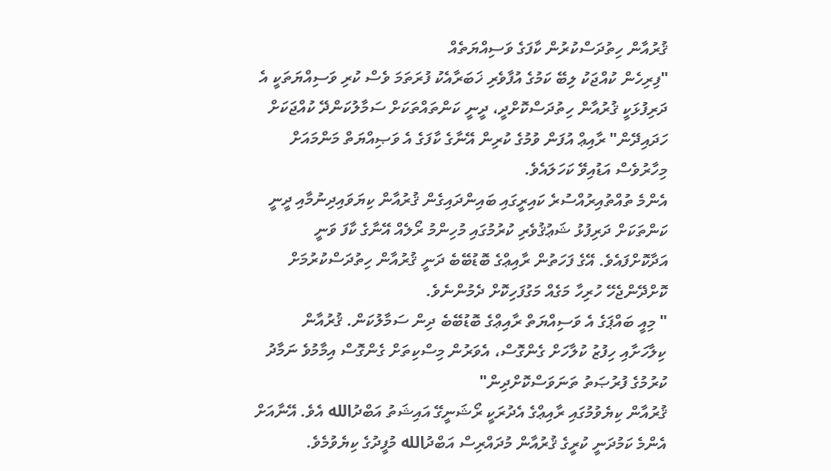ޤުރުއާން ހިތުދަސްކުރުން ކާފަގެ ވަސިއްޔަތެއް
"ފިރިހެން ކުއްޖަކު ލިބޭ ކަމުގެ އުފާވެރި ޚަބަރާއެކު ފުރަތަމަ ވެސް ކުރި ވަސިއްޔަތަކީ އެ ދަރިފުޅަކީ ޤުރުއާން ހިތުދަސްކޮށްދީ، ދީނީ ކަންތައްތަކަށް ސަމާލުކަންދޭ ކުއްޖަކަށް ހަދައިދޭން" ރާއިޢް އުފަން ވުމުގެ ކުރިން އޭނާގެ ކާފަގެ އެ ވަޞިއްޔަތް މަންމައަށް މިހާރުވެސް އަޑުއިވޭ ކަހަލައެވެ.
އެންމެ ތުއްތުއިރުއްސުރެ ކައިރީގައި ބައިންދައިގެން ޤުރުއާން ކިޔަވައިދިނުމާއި ދީނީ ކަންތަކަށް ދަރިފުޅު ޝަޢުޤުވެރި ކުރުމުގައި މުހިންމު ރޯލެއް އޭނާގެ ކާފަ ވަނީ އަދާކޮށްފައެވެ. އޭގެ ފަހަތުން ރާއިޢްގެ ބޮޑުބޭބެ ދަނީ ޤުރުއާން ހިތުދަސްކުރުމަށް ކޮށްދޭންޖެހޭ ހުރިހާ މަގެއް މަގުފަހިކޮށް ދެމުންނެވެ.
" މިއީ ބައްޕަގެ އެ ވަސިއްޔަތް ރާއިޢްގެ ބޮޑުބޭބެ ދިން ސަމާލުކަން. ޤުރުއާން ކިލާހަށާއި ހިފުޒު ކުލާހަށް ގެންގޮސް، އެވަރުން މިސްކިތަށް ގެންގޮސް އިމާމުވެ ނަމާދު ކުރުމުގެ ފުރުޞަތު ތަނަވަސްކޮށްދިން"
ޤުރުއާން ކިޔެވުމުގައި ރާއިޢްގެ އެދުރަކީ ރޯޝަނީގޭ އައިޝަތު އަބްދުالله އެވެ. އޭނާއަށް އެންމެ ކަމުދަނީ ކުރީގެ ޤުރުއާން މުދައްރިސް އަބްދުالله މުފީދުގެ ކިޔެވުމެވެ.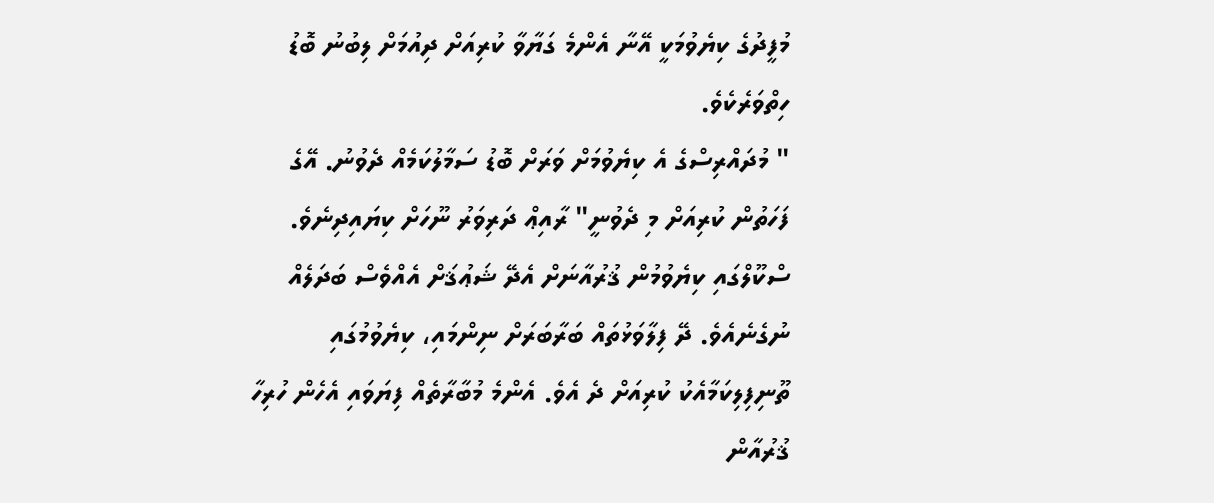މުފީދުގެ ކިޔެވުމަކީ އޭނާ އެންމެ ގަޔާވާ ކުރިއަށް ދިއުމަށް ލިބުނު ބޮޑު ހިތްވަރެކެވެ.
" މުދައްރިސްގެ އެ ކިޔެވުމަށް ވަރަށް ބޮޑު ސަމާލުކަމެއް ދެވުނު. އޭގެ ފަހަތުން ކުރިއަށް މި ދެވުނީ" ރާއިޢް ދަރިވަރު ނޫހަށް ކިޔައިދިނެވެ.
ސްކޫލްގައި ކިޔެވުމުން ޤުރުއާނަށް އެދޭ ޝަޢުޤަށް އެއްވެސް ބަދަލެއް ނުގެނެއެވެ. ދޭ ފިލާވަޅުތައް ބަރާބަރަށް ނިންމައި، ކިޔެވުމުގައި ތޫނިފިލިކަމާއެކު ކުރިއަށް ދެ އެވެ. އެންމެ މުބާރާތެއް ފިޔަވައި އެހެން ހުރިހާ ޤުރުއާން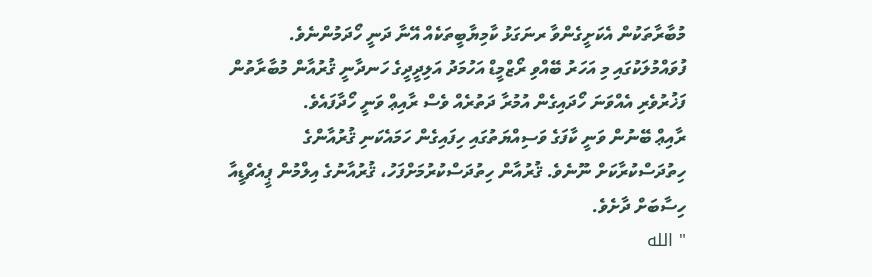މުބާރާތަކުން އެކަށީގެންވާ ރނަގަޅު ކާމިޔާބީތަކެއް އޭނާ ދަނީ ހޯދަމުންނެވެ. ފުވައްމުލަކުގައި މި އަހަރު ބޭއްވި ރޯޒްމީޑް އަހުމަދު އަލިދީދީގެ ހަނދާނީ ޤުރުއާން މުބާރާތުން ފަޚުރުވެރި އެއްވަނަ ހޯދައިގެން އުމުރާ ދަތުރެއް ވެސް ރާއިޢް ވަނީ ހޯދާފައެވެ.
ރާއިޢް ބޭނުން ވަނީ ކާފަގެ ވަސިއްޔަތުގައި ހިފައިގެން ހަމައެކަނި ޤުރުއާންގެ ހިތުދަސްކުރާކަށް ނޫނެވެ. ޤުރުއާން ހިތުދަސްކުރުމަށްފަހު، ޤުރުއާނުގެ އިލްމުން ޕީއެޗްޑީއާ ހިސާބަށް ދާށެވެ.
" الله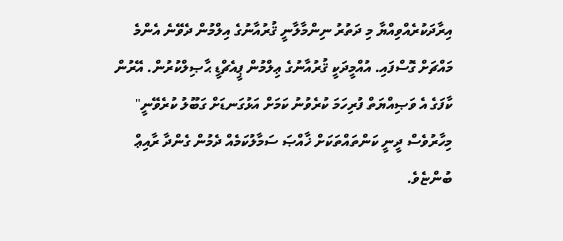އިރާދަކުރެއްވިއްޔާ މި ދަތުރު ނިންމާލާނީ ޤުރުއާނުގެ އިލްމުން ދެވޭނެ އެންމެ މައްޗަށް ގޮސްފައި. އުއްމީދަކީ ޤުރުއާނުގެ ޢިލްމުން ޕީއެޗްޑީ ޙާޞިލްކުރުން. އޭރުން ކާފަގެ އެ ވަޞިއްޔަތް ފުރިހަމަ ކުރެވުނު ކަމަށް އަޅުގަނޑަށް ގަބޫލު ކުރެވޭނީ" މިހާރުވެސް ދީނީ ކަންތައްތަކަށް ޚާއްޞަ ސަމާލުކަމެއް ދެމުން ގެންދާ ރާއިޢް ބުންޏެވެ.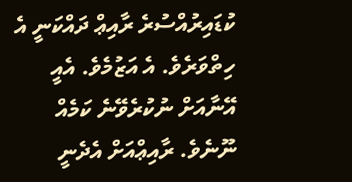ކުޑައިރުއްސުރެ ރާއިޢް ދައްކަނީ އެ ހިތްވަރެވެ. އެ އަޒުމެވެ. އެއީ އޭނާއަށް ނުކުރެވޭނެ ކަމެއް ނޫނެވެ. ރާއިޢްއަށް އެދެނީ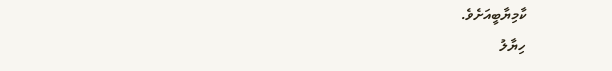ކާމިޔާބީއަށެވެ.
ހިޔާލު